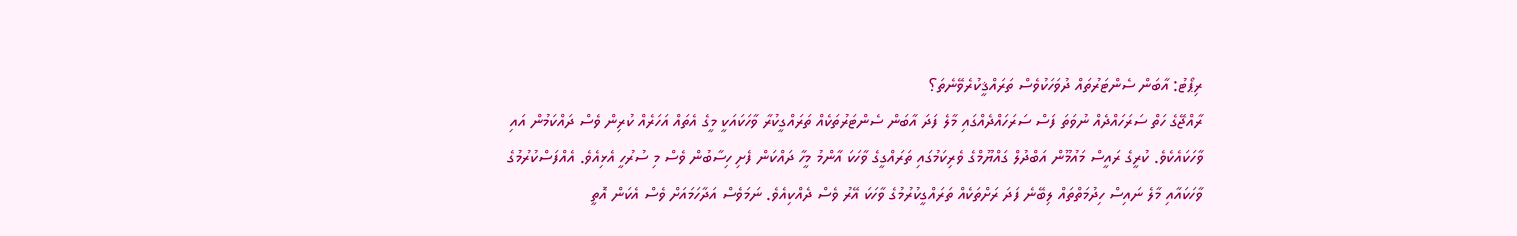ރިޕޯޓު: އާބަން ސެންޓަރުތައް ދުވަހަކުވެސް ތަރައްޤީކުރެވޭނެތަ؟
ރާއްޖޭގެ ހަތް ސަރަހައްދެއް ނުވަތަ ފަސް ސަރަހައްދެއްގައި މާލެ ފަދަ އާބަން ސެންޓަރުތަކެއް ތަރައްގީކުރާ ވާހަކައަކީ މީގެ އެތައް އަހަރެއް ކުރިން ވެސް ދައްކަމުން އައި ވާހަކައެކެވެ. ކުރީގެ ރައީސް މައުމޫން އަބްދުލް ގައްޔޫމްގެ ވެރިކަމުގައި ތަރައްގީގެ ވާހަކަ އާންމު މީހާ ދައްކަން ފެށި ހިސާބުން ވެސް މި ސުރުހީ އެޅިއެވެ. އެއްފަސްކުރުމުގެ ވާހަކައާއި މާލެ ނައިސް ހިދުމަތްތައް ލިބޭނެ ފަދަ ރަށްތަކެއް ތަރައްގީކުރުމުގެ ވާހަކަ އޭރު ވެސް ދެއްކިއެވެ. ނަމަވެސް އަދާހަމައަށް ވެސް އެކަން އޮތީ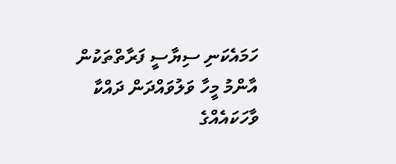ހަމައެކަނި ސިޔާސީ ފަރާތްތަކުން އާންމު މީހާ ވަލުވައްދަން ދައްކާ ވާހަކައެއްގެ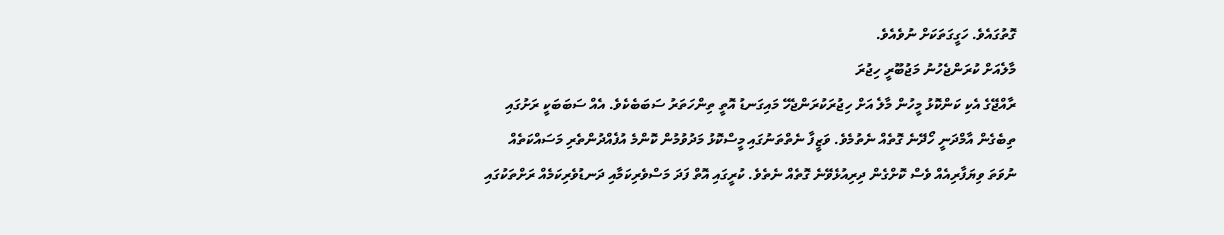ގޮތުގައެވެ. ހަގީގަތަކަށް ނުވެއެވެ.
މާލެއަށް ކުރަންޖެހުނު މަޖުބޫރީ ހިޖުރަ
ރާއްޖޭގެ އެކި ކަންކޮޅު މީހުން މާލެ އަށް ހިޖުރަކުރަންޖެހޭ މައިގަނޑު އޮތީ ތިންހަތަރު ސަބަބެކެވެ. އެއް ސަބަބަކީ ރަށުގައި ތިބެގެން އާމްދަނީ ހޯދޭނެ ގޮތެއް ނެތުމެވެ. ވަޒީފާ ނެތްތަނުގައި މީސްކޮޅު މަދުވުމުން ކޮންމެ އުފެއްދުންތެރި މަސައްކަތެއް ނުވަތަ ވިޔަފާރިއެއް ވެސް ކޮށްގެން ދިރިއުޅެވޭނެ ގޮތެއް ނެތެވެ. ކުރީގައި އޮތް ފަދަ މަސްވެރިކަމާއި ދަނޑުވެރިކަމެއް ރަށްތަކުގައި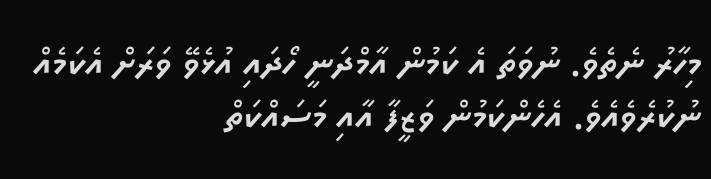މިހާރު ނެތެވެ. ނުވަތަ އެ ކަމުން އާމްދަނީ ހޯދައި އުޅެވޭ ވަރަށް އެކަމެއް ނުކުރެވެއެވެ. އެހެންކަމުން ވަޒީފާ އާއި މަސައްކަތް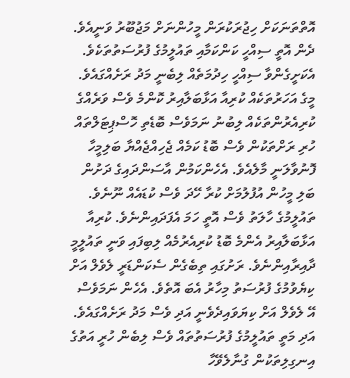އޮތްތަނަކަށް ހިޖުރަކުރަން މީހުންނަށް މަޖުބޫރު ވަނީއެވެ.
ދެން އޮތީ ސިއްހީ ކަންކަމާއި ތައުލީމުގެ ފުރުސަތުތަކެވެ. އެކަށީގެންވާ ސިއްހީ ހިދުމަތެއް ލިބެނީ މަދު ރަށެއްގައެވެ. މީގެ އަހަރުތަކެއް ކުރިއާ އަޅާބަލާއިރު ކޮންމެ ވެސް ވަރެއްގެ ކުރިއެރުންތަކެއް ލިބުނު ނަމަވެސް ބޮޑެތި ހޮސްޕިޓަލްތައް ހުރި ރަށްތަކުން ވެސް ބޮޑު ކަމެއް ޖެހިއްޖެއްޔާ ބަލިމީހާ ފޮނުވާލަނީ މާލެއެވެ. އެހެންކަމުން އާސަންދައިގެ ދަށުން ބަލި މީހުން އުފުލުމަށް ކުރާ ހޭދަ ވެސް ކުޑައެއް ނޫނެވެ.
ތައުލީމުގެ ހާލަތު ވެސް އޮތީ ހަމަ އެފަދައިންނެވެ. ކުރިއާ އަޅާބަލާއިރު އެންމެ ބޮޑު ކުރިއެރުމެއް ލިބިފައި ވަނީ ތައުލީމީ ދާއިރާއިންނެވެ. ރަށުގައި ތިބެގެން ސެކަންޑަރީ ލެވެލް އަށް ކިޔެވުމުގެ ފުރުސަތު މިހާރު އެބަ އޮތެވެ. އެހެން ނަމަވެސް އޭ ލެވެލް އަށް ކިޔަވައިދެވެނީ އަދި ވެސް މަދު ރަށެއްގައެވެ. އަދި މަތީ ތައުލީމުގެ ފުރުސަތުތައް ވެސް ލިބެން ހުރީ އަތުގެ އިނގިލިތަކުން ގުނާލެވޭހާ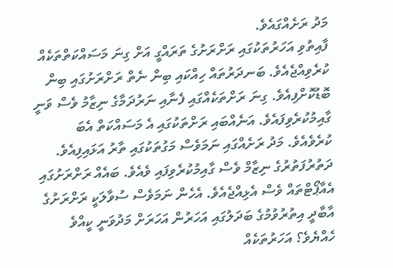މަދު ރަށެއްގައެވެ.
ފާއިތުވި އަހަރުތަކުގައި ރަށްރަށުގެ ތަރައްގީ އަށް ގިނަ މަސައްކަތްތަކެއް ކުރެވިއްޖެއެވެ. ބަނދަރުތައް ހިއްކައި ބިން ނެތް ރަށްރަށުގައި ބިން ބޮޑުކޮށްފިއެވެ. ގިނަ ރަށްތަކެއްގައި ފެނާއި ނަރުދަމާގެ ނިޒާމު ވެސް ވަނީ ގާއިމުކުރެވިފައެވެ. އަނެއްބައި ރަށްތަކުގައި އެ މަސައްކަތް އެބަ ކުރެވެއެވެ. މަދު ރަށެއްގައި ނަމަވެސް މަގުތަކުގައި ތާރު އަޅައިފިއެވެ. ދަތުރުފަތުރުގެ ނިޒާމް ވެސް ގާއިމުކުރެވިފައި ވެއެވެ. ބައެއް ރަށްރަށުގައި އެއާޕޯޓްތައް ވެސް އެޅިއްޖެއެވެ. އެހެން ނަމަވެސް ސުވާލަކީ ރަށްރަށުގެ އާބާދީ އިތުރުވުމުގެ ބަދަލުގައި އަހަރުން އަހަރަށް މަދުވަނީ ކީއްވެ ހެއްޔެވެ؟ އަހަރުތަކެއް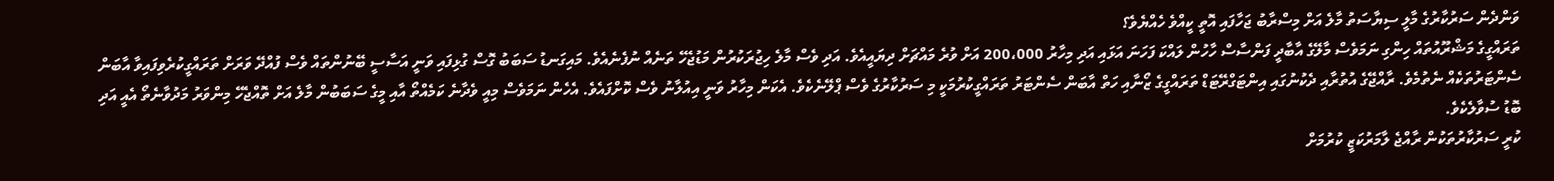ވަންދެން ސަރުކާރުގެ މާލީ ސިޔާސަތު މާލެ އަށް މިސްރާބު ޖަހާފައި އޮތީ ކީއްވެ ހެއްޔެވެ؟
ތަރައްގީގެ މަޝްރޫއުތައް ހިންގި ނަމަވެސް މާލޭގެ އާބާދީ ފަންސާސް ހާހުން ލައްކަ ފަހަނަ އަޅައި އަދި މިހާރު 200،000 އަށް ވުރެ މައްޗަށް ދިޔައީއެވެ. އަދި ވެސް މާލެ ހިޖުރަކުރުން މަޑުޖެހޭ ތަނެއް ނުފެނެއެވެ. މައިގަނޑު ސަބަބު ގޮސް ގުޅިފައި ވަނީ އަސާސީ ބޭނުންތައް ވެސް ފުއްދޭ ވަރަށް ތަރައްގީކުރެވިފައިވާ އާބަން ސެންޓަރުތަކެއް ނެތުމެވެ. ރާއްޖޭގެ އުތުރާއި ދެކުނުގައި އިންޓަގްރޭޓަޑް ތަރައްގީގެ ޒޯނާއި ހަތް އާބަން ސެންޓަރު ތަރައްގީކުރުމަކީ މި ސަރުކާރުގެ ވެސް ޕްލޭނެކެވެ. އެކަން މިހާރު ވަނީ އިއުލާނު ވެސް ކޮށްފައެވެ. އެހެން ނަމަވެސް މިއީ ވެދާނެ ކަމެއްތޯ އާއި މީގެ ސަބަބުން މާލެ އަށް ތޮއްޖެހޭ މިންވަރު މަދުވާނެތޯ އެއީ އަދި ބޮޑު ސުވާލެކެވެ.
ކުރީ ސަރުކާރުތަކުން ރާއްޖެ ލާމަރުކަޒީ ކުރުމަށް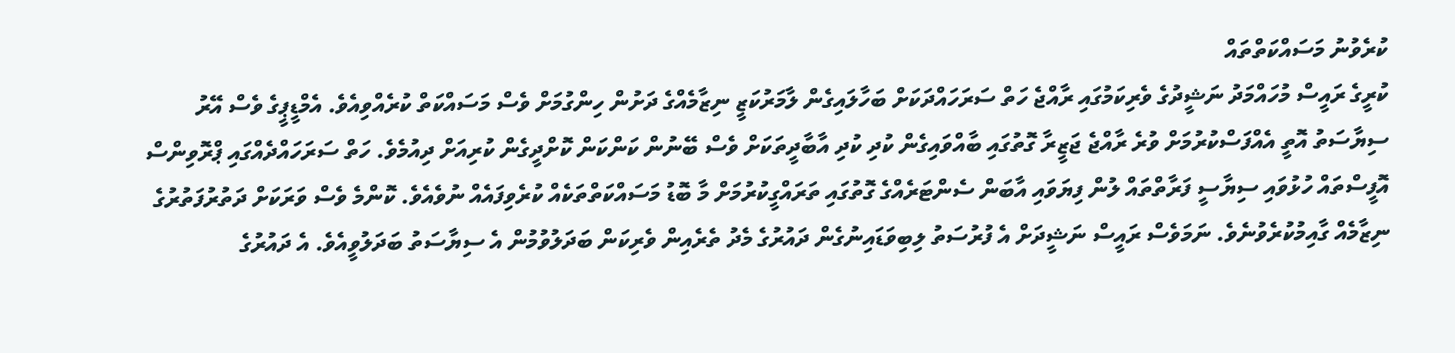ކުރެވުނު މަސައްކަތްތައް
ކުރީގެ ރައީސް މުހައްމަދު ނަޝީދުގެ ވެރިކަމުގައި ރާއްޖެ ހަތް ސަރަހައްދަކަށް ބަހާލައިގެން ލާމަރުކަޒީ ނިޒާމެއްގެ ދަށުން ހިންގުމަށް ވެސް މަސައްކަތް ކުރެއްވިއެވެ. އެމްޑީޕީގެ ވެސް އޭރު ސިޔާސަތު އޮތީ އެއްފަސްކުރުމަށް ވުރެ ރާއްޖެ ޖަޒީރާ ގޮތުގައި ބާއްވައިގެން ކުދި ކުދި އާބާދީތަކަށް ވެސް ބޭނުން ކަންކަން ކޮށްދީގެން ކުރިއަށް ދިއުމެވެ. ހަތް ސަރަހައްދެއްގައި ޕްރޮވިންސް އޮފީސްތައް ހުޅުވައި ސިޔާސީ ފަރާތްތައް ލުން ފިޔަވައި އާބަން ސެންޓަރެއްގެ ގޮތުގައި ތަރައްގީކުރުމަށް މާ ބޮޑު މަސައްކަތްތަކެއް ކުރެވިފައެއް ނުވެއެވެ. ކޮންމެ ވެސް ވަރަކަށް ދަތުރުފަތުރުގެ ނިޒާމެއް ގާއިމުކުރެވުނެވެ. ނަމަވެސް ރައީސް ނަޝީދަށް އެ ފުރުސަތު ލިބިވަޑައިނުގެން ދައުރުގެ މެދު ތެރެއިން ވެރިކަން ބަދަލުވުމުން އެ ސިޔާސަތު ބަދަލުވީއެވެ. އެ ދައުރުގެ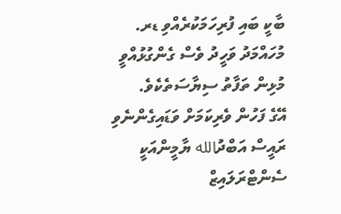ބާކީ ބައި ފުރިހަމަކުރެއްވި ޑރ. މުހައްމަދު ވަހީދު ވެސް ގެންގުޅުއްވީ މުޅިން ތަފާތު ސިޔާސަތެކެވެ.
އޭގެ ފަހުން ވެރިކަމަށް ވަޑައިގެންނެވި ރައީސް އަބްދުالله ޔާމީންއަކީ ސެންޓްރަލައިޒް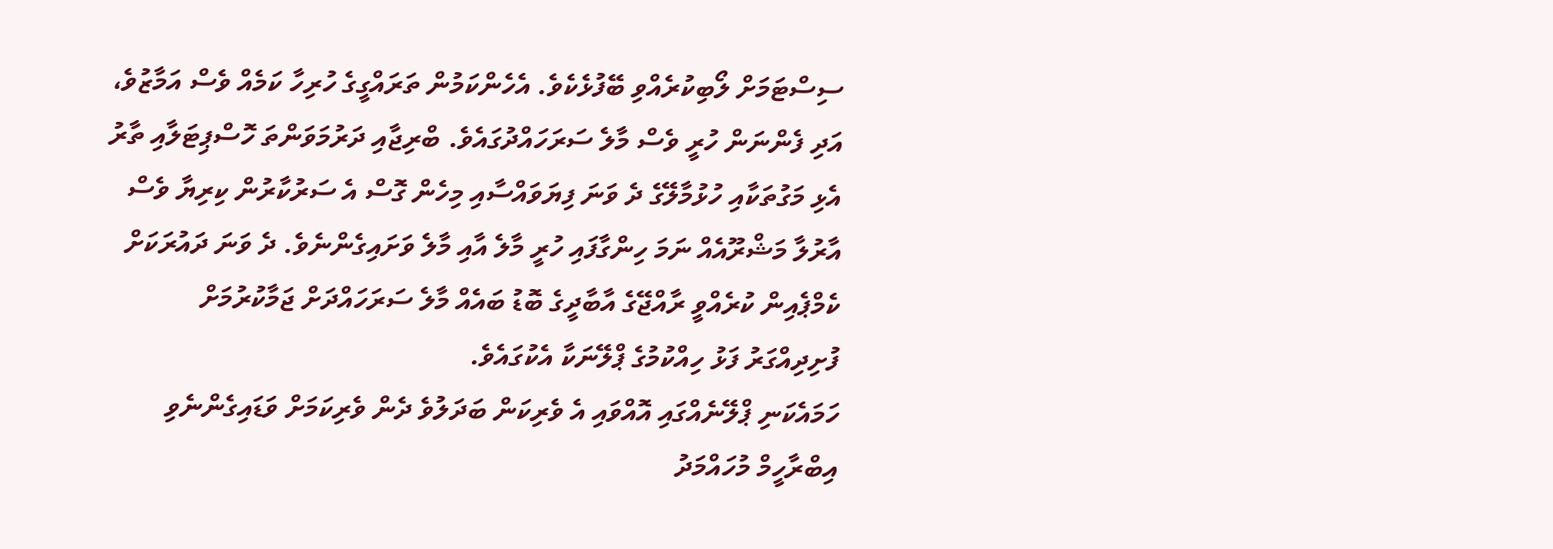ސިސްޓަމަށް ލޯބިކުރެއްވި ބޭފުޅެކެވެ. އެހެންކަމުން ތަރައްގީގެ ހުރިހާ ކަމެއް ވެސް އަމާޒުވެ، އަދި ފެންނަން ހުރީ ވެސް މާލެ ސަރަހައްދުގައެވެ. ބްރިޖާއި ދަރުމަވަންތަ ހޮސްޕިޓަލާއި ތާރު އެޅި މަގުތަކާއި ހުޅުމާލޭގެ ދެ ވަނަ ފިޔަވައްސާއި މިހެން ގޮސް އެ ސަރުކާރުން ކިރިޔާ ވެސް އާރުލާ މަޝްރޫއެއް ނަމަ ހިންގާފައި ހުރީ މާލެ އާއި މާލެ ވަށައިގެންނެވެ. ދެ ވަނަ ދައުރަކަށް ކެމްޕެއިން ކުރެއްވީ ރާއްޖޭގެ އާބާދީގެ ބޮޑު ބައެއް މާލެ ސަރަހައްދަށް ޖަމާކުރުމަށް ފުށިދިއްގަރު ފަޅު ހިއްކުމުގެ ޕްލޭނަކާ އެކުގައެވެ.
ހަމައެކަނި ޕްލޭނެއްގައި އޮއްވައި އެ ވެރިކަން ބަދަލުވެ ދެން ވެރިކަމަށް ވަޑައިގެންނެވި އިބްރާހީމް މުހައްމަދު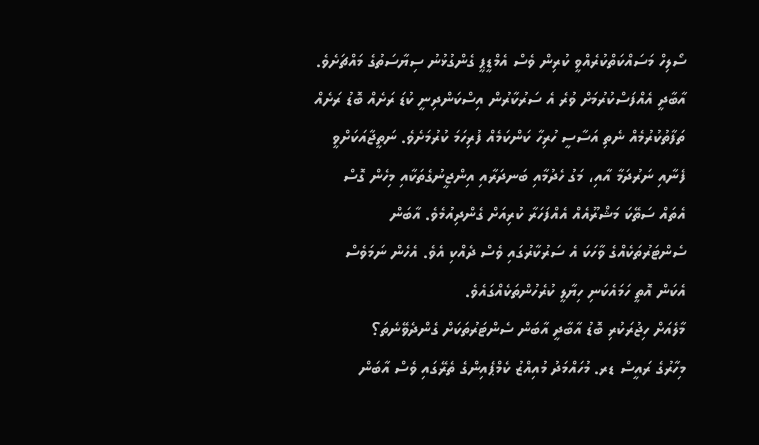ސޯލިހް މަސައްކަތްކުރެއްވީ ކުރިން ވެސް އެމްޑީޕީ ގެންގުޅުނު ސިޔާސަތުގެ މައްޗަށެވެ. އާބާދީ އެއްފަސްކުރުމަށް ވުރެ އެ ސަރުކާރުން އިސްކަންދިނީ ކުޑަ ރަށެއް ބޮޑު ރަށެއް ތަފާތުކުރުމެއް ނެތި އަސާސީ ހުރިހާ ކަންކަމެއް ފުރިހަމަ ކުރުމަށެވެ. ނަތީޖާއަކަށްވީ ފެނާއި ނަރުދަމާ އާއި، މަގު ހެދުމާއި ބަނދަރާއި އިންޖީނުގެތަކާއި މިހެން ގޮސް އެތައް ސަތޭކަ މަޝްރޫއެއް އެއްފަހަރާ ކުރިއަށް ގެންދިއުމެވެ. އާބަން ސެންޓަރުތަކެއްގެ ވާހަކަ އެ ސަރުކާރުގައި ވެސް ދެއްކި އެވެ. އެހެން ނަމަވެސް އެކަން އޮތީ ހަމައެކަނި ހިޔާލީ ކުރެހުންތަކެއްގައެވެ.
މާލެއަށް ހިޖުރަކުރި ބޮޑު އާބާދީ އާބަން ސެންޓަރުތަކަށް ގެންދެވޭނެތަ؟
މިހާރުގެ ރައީސް ޑރ. މުހައްމަދު މުއިއްޒު ކެމްޕެއިންގެ ތެރޭގައި ވެސް އާބަން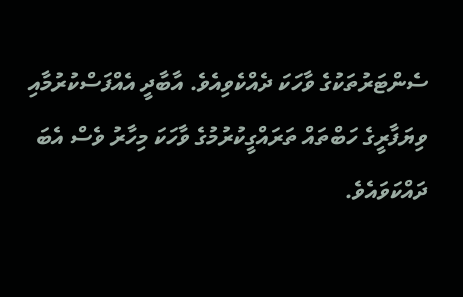ސެންޓަރުތަކުގެ ވާހަކަ ދެއްކެވިއެވެ. އާބާދީ އެއްފަސްކުރުމާއި ވިޔަފާރީގެ ހަބްތައް ތަރައްގީކުރުމުގެ ވާހަކަ މިހާރު ވެސް އެބަ ދައްކަވައެވެ.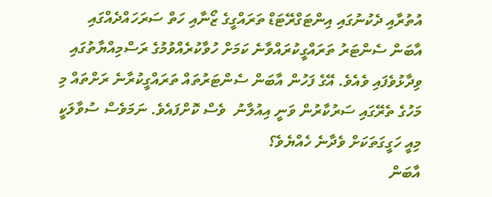އުތުރާއި ދެކުނުގައި އިންޓަގްރޭޓަޑް ތަރައްގީގެ ޒޯނާއި ހަތް ސަރަހައްދެއްގައި އާބަން ސެންޓަރު ތަރައްގީކުރައްވާނެ ކަމަށް ހުވާކުރެއްވުމުގެ ރަސްމިއްޔާތުގައި ވިދާޅުވެފައި ވެއެވެ. އޭގެ ފަހުން އާބަން ސެންޓަރުތައް ތަރައްގީކުރާނެ ރަށްތައް މި މަހުގެ ތެރޭގައި ސަރުކާރުން ވަނީ އިއުލާނު  ވެސް ކޮށްފައެވެ. ނަމަވެސް ސުވާލަކީ މިއީ ހަގީގަތަކަށް ވެދާނެ ހެއްޔެވެ؟
އާބަން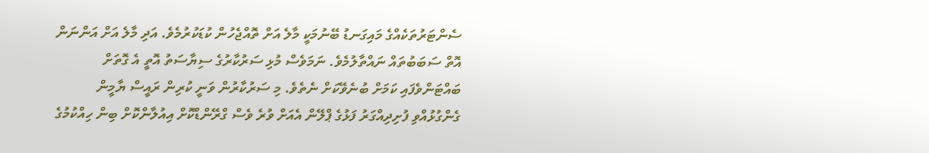ސެންޓަރުތަކެއްގެ މައިގަނޑު ބޭނުމަކީ މާލެ އަށް ތޮއްޖެހުން ކުޑަކުރުމެވެ. އަދި މާލެ އަށް އަންނަން އޮތް ސަބަބުތައް ނައްތާލުމެވެ. ނަމަވެސް މުޅި ސަރުކާރުގެ ސިޔާސަތު އޮތީ އެ ގޮތަށް ބައްޓަންވެފައި ކަމަށް ބުނެވޭކަށް ނެތެވެ. މި ސަރުކާރުން ވަނީ ކުރިން ރައީސް ޔާމީން ގެންގުޅުއްވި ފުށިދިއްގަރު ފަޅުގެ ޕްލޭން އެއަށް ވުރެ ވެސް ގްރޭންޑްކޮށް އިއުލާންކޮށް ބިން ހިއްކުމުގެ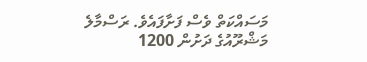މަސައްކަތް ވެސް ފަށާފައެވެ. ރަސްމާލެ މަޝްރޫއުގެ ދަށުން 1200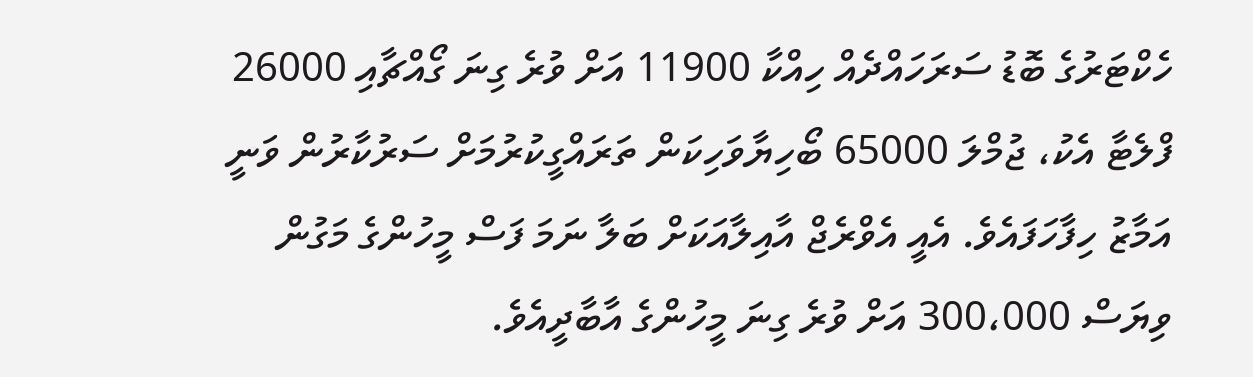ހެކްޓަރުގެ ބޮޑު ސަރަހައްދެއް ހިއްކާ 11900 އަށް ވުރެ ގިނަ ގޯއްޗާއި 26000 ފްލެޓާ އެކު، ޖުމްލަ 65000 ބޯހިޔާވަހިކަން ތަރައްގީކުރުމަށް ސަރުކާރުން ވަނީ އަމާޒު ހިފާހަފައެވެ. އެއީ އެވްރެޖް އާއިލާއަކަށް ބަލާ ނަމަ ފަސް މީހުންގެ މަގުން ވިޔަސް 300،000 އަށް ވުރެ ގިނަ މީހުންގެ އާބާދީއެވެ.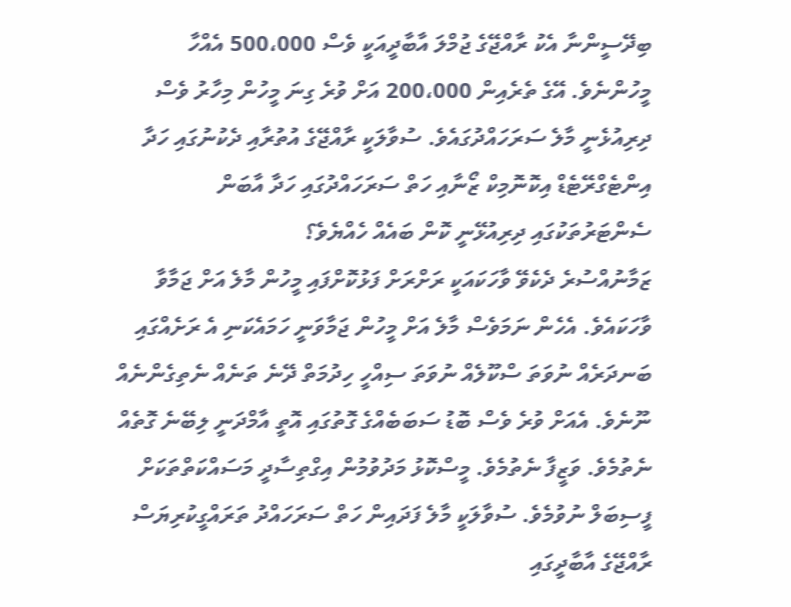ބިދޭސީންނާ އެކު ރާއްޖޭގެ ޖުމްލަ އާބާދީއަކީ ވެސް 500،000 އެއްހާ މީހުންނެވެ. އޭގެ ތެރެއިން 200،000 އަށް ވުރެ ގިނަ މީހުން މިހާރު ވެސް ދިރިއުޅެނީ މާލެ ސަރަހައްދުގައެވެ. ސުވާލަކީ ރާއްޖޭގެ އުތުރާއި ދެކުނުގައި ހަދާ އިންޓެގްރޭޓެޑް އިކޮނޮމިކް ޒޯނާއި ހަތް ސަރަހައްދުގައި ހަދާ އާބަން ސެންޓަރުތަކުގައި ދިރިއުޅޭނީ ކޮން ބައެއް ހެއްޔެވެ؟
ޒަމާނުއްސުރެ ދެކެވޭ ވާހަކައަކީ ރަށްރަށް ފަޅުކޮށްފައި މީހުން މާލެ އަށް ޖަމާވާ ވާހަކައެވެ. އެހެން ނަމަވެސް މާލެ އަށް މީހުން ޖަމާވަނީ ހަމައެކަނި އެ ރަށެއްގައި ބަނދަރެއް ނުވަތަ ސްކޫލެއް ނުވަތަ ސިއްހީ ހިދުމަތް ދޭނެ ތަނެއް ނެތިގެންނެއް ނޫނެވެ. އެއަށް ވުރެ ވެސް ބޮޑު ސަބަބެއްގެ ގޮތުގައި އޮތީ އާމްދަނީ ލިބޭނެ ގޮތެއް ނެތުމެވެ. ވަޒީފާ ނެތުމެވެ. މީސްކޮޅު މަދުވުމުން އިގްތިސާދީ މަސައްކަތްތަކަށް ފީސިބަލް ނުވުމެވެ. ސުވާލަކީ މާލެ ފަދައިން ހަތް ސަރަހައްދު ތަރައްގީކުރިޔަސް ރާއްޖޭގެ އާބާދީގައި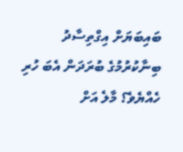ބައިބަޔަށް އިގްތިސާދު ބިނާކުރުމުގެ ބުރަދަން އެބަ ހުރި ހެއްޔެވެ؟ މާލެ އަށް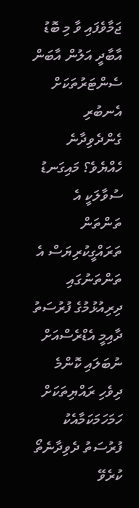ޖަމާވެފައި ވާ މި ބޮޑު އާބާދީ އަލުން އާބަން ސެންޓަރުތަކަށް އެނބުރި ގެންދެވިދާނެ ހެއްޔެވެ؟ މައިގަނޑު ސުވާލަކީ އެ ތަންތަން ތަރައްގީކުރިޔަސް އެ ތަންތަނުގައި ދިރިއުޅުމުގެ ފުރުސަތު ދާއިމީ އެޑްރެސްއަށް ނުބަލައި ކޮންމެ ދިވެހި ރައްޔިތަކަށް ހަމަހަމަކަމާއެކު ފުރުސަތު ދެވިދާނެތޯ ކުރެވޭ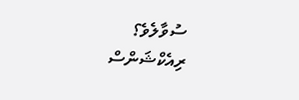ސުވާލެވެ؟
ރިއެކްޝަންސް